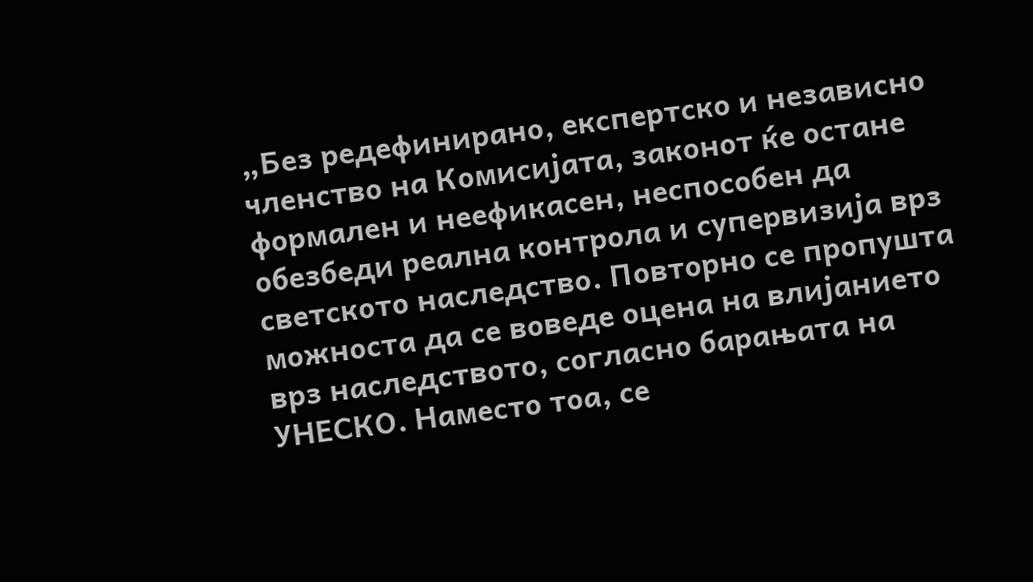„Без редефинирано, експертско и независно членство на Комисијата, законот ќе остане формален и неефикасен, неспособен да обезбеди реална контрола и супервизија врз светското наследство. Повторно се пропушта можноста да се воведе оцена на влијанието врз наследството, согласно барањата на УНЕСКО. Наместо тоа, се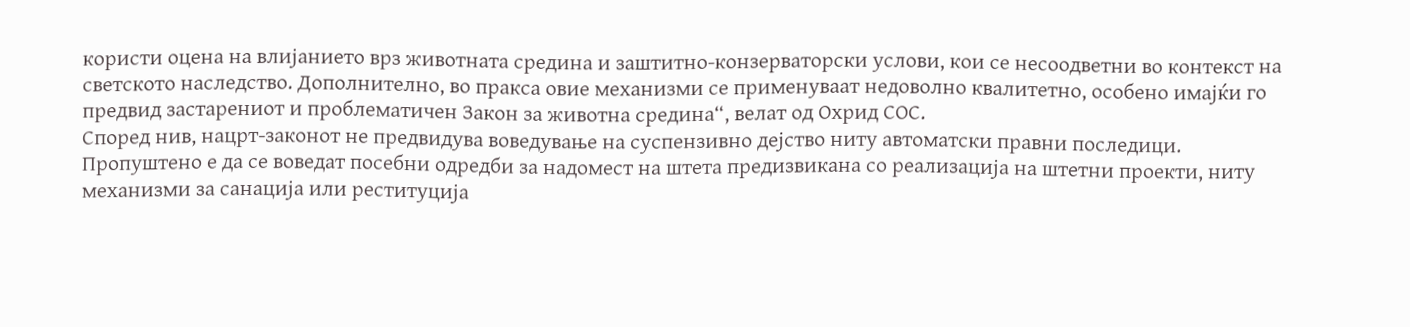користи оцена на влијанието врз животната средина и заштитно-конзерваторски услови, кои се несоодветни во контекст на светското наследство. Дополнително, во пракса овие механизми се применуваат недоволно квалитетно, особено имајќи го предвид застарениот и проблематичен Закон за животна средина“, велат од Охрид СОС.
Според нив, нацрт-законот не предвидува воведување на суспензивно дејство ниту автоматски правни последици.
Пропуштено е да се воведат посебни одредби за надомест на штета предизвикана со реализација на штетни проекти, ниту механизми за санација или реституција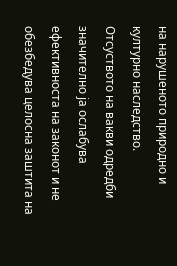на нарушеното природно и културно наследство. Отсуството на вакви одредби значително ја ослабува ефективноста на законот и не обезбедува целосна заштита на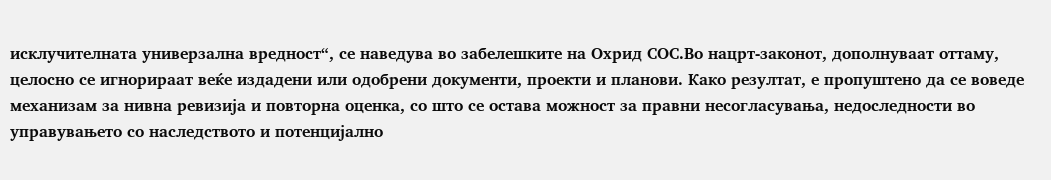исклучителната универзална вредност“, се наведува во забелешките на Охрид СОС.Во нацрт-законот, дополнуваат оттаму, целосно се игнорираат веќе издадени или одобрени документи, проекти и планови. Како резултат, е пропуштено да се воведе механизам за нивна ревизија и повторна оценка, со што се остава можност за правни несогласувања, недоследности во управувањето со наследството и потенцијално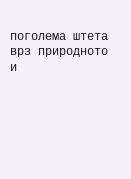поголема штета врз природното и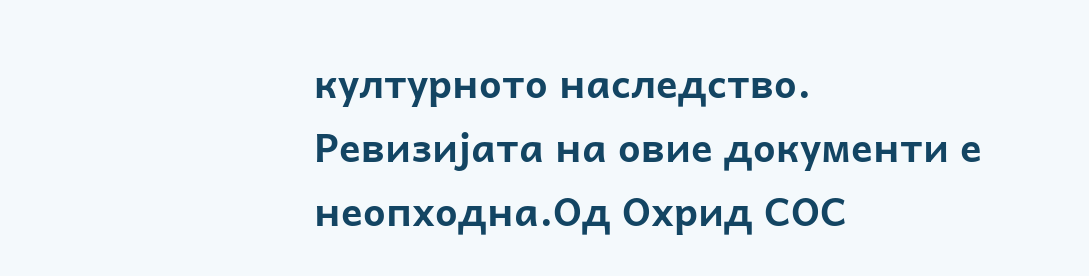културното наследство. Ревизијата на овие документи е неопходна.Од Охрид СОС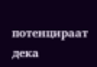потенцираат дека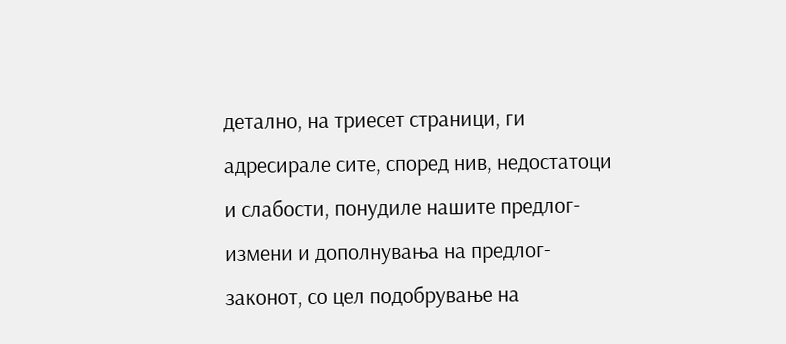детално, на триесет страници, ги адресирале сите, според нив, недостатоци и слабости, понудиле нашите предлог-измени и дополнувања на предлог-законот, со цел подобрување на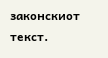законскиот текст.